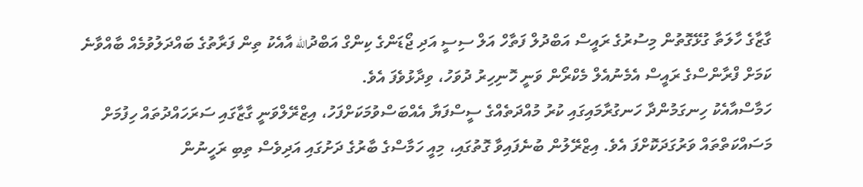ގާޒާގެ ހާލަތާ ގުޅޭގޮތުން މިސުރުގެ ރައީސް އަބްދުލް ފަތާހް އަލް ސިސީ އަދި ޖޯޑަންގެ ކިންގް އަބްދުالله އާއެކު ތިން ފަރާތުގެ ބައްދަލުވުމެއް ބާއްވާނެ ކަމަށް ފްރާންސްގެ ރައީސް އެމެނުއެލް މެކްރޯން ވަނީ ހޮނިހިރު ދުވަހު، ވިދާޅުވެފަ އެވެ.
ހަމާސްއާއެކު ހިނގަމުންދާ ހަނގުރާމައިގައި ކުރު މުއްދަތެއްގެ ސީސްފަޔާ އެއްބަސްވުމަކަށްފަހު، އިޒްރޭލްވަނީ ގާޒާގައި ސަރަހައްދުތައް ހިފުމަށް މަސައްކަތްތައް ވަރުގަދަކޮށްފަ އެވެ. އިޒްރޭލުން ބުނެފައިވާ ގޮތުގައި، މިއީ ހަމާސްގެ ބާރުގެ ދަށުގައި އަދިވެސް ތިބި ރަހީނުން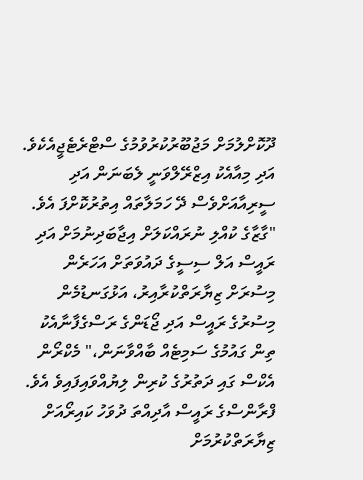ދޫކޮށްލުމަށް މަޖުބޫރުކުރުވުމުގެ ސްޓްރެޓެޖީއެކެވެ.
އަދި މިއާއެކު އިޒްރޭލްވަނީ ލެބަނަން އަދި ސީރިއާއަށްވެސް ދޭ ހަމަލާތައް އިތުރުކޮށްފަ އެވެ.
"ގާޒާގެ ކުއްލި ނުރައްކަލަށް އިޖާބަދިނުމަށް އަދި ރައީސް އަލް ސިސީގެ ދައުވަތަށް އަހަރެން މިސުރަށް ޒިޔާރަތްކުރާއިރު، އަޅުގަނޑުމެން މިސުރުގެ ރައީސް އަދި ޖޯޑަންގެ ރަސްގެފާނާއެކު ތިން ގައުމުގެ ސަމިޓެއް ބާއްވާނަން،" މެކްރޯން އެކްސް ގައި ދަތުރުގެ ކުރިން ލިޔުއްވައިފައިވެ އެވެ.
ފްރާންސްގެ ރައީސް އާދިއްތަ ދުވަހު ކައިރޯއަށް ޒިޔާރަތްކުރުމަށް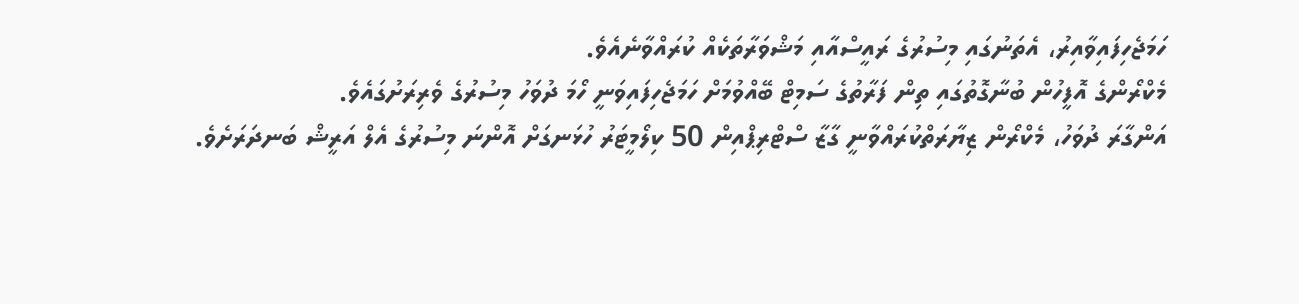ހަމަޖެހިފައިވާއިރު، އެތަނުގައި މިސުރުގެ ރައީސްއާއި މަޝްވަރާތަކެއް ކުރައްވާނެއެވެ.
މެކްރޯންގެ އޮފީހުން ބުނާގޮތުގައި ތިން ފަރާތުގެ ސަމިޓް ބޭއްވުމަށް ހަމަޖެހިފައިވަނީ ހޯމަ ދުވަހު މިސުރުގެ ވެރިރަށުގައެވެ.
އަންގާރަ ދުވަހު، މެކްރޯން ޒިޔާރަތްކުރައްވާނީ ގާޒާ ސްޓްރިޕްއިން 50 ކިލޯމީޓަރު ހުޅަނގަށް އޮންނަ މިސުރުގެ އެލް އަރީޝް ބަނދަރަށެވެ.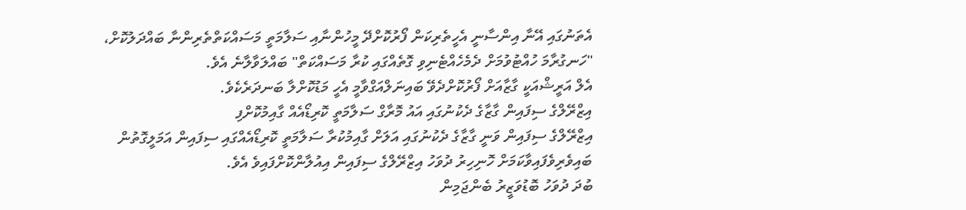އެތަނުގައި އޭނާ އިންސާނީ އެހީތެރިކަން ފޯރުކޮށްދޭ މީހުންނާއި ސަލާމަތީ މަސައްކަތްތެރިންނާ ބައްދަލުކޮށް، "ހަނގުރާމަ ހުއްޓުވުމަށް ދެމެހެއްޓެނިވި ގޮތެއްގައި ކުރާ މަސައްކަތް" ބައްލަވާލާނެ އެވެ.
އެލް އަރީޝްއަކީ ގާޒާއަށް ފޯރުކޮށްދެވޭ ބައިނަލްއަގްވާމީ އެހީ މަޑުކޮށްލާ ބަނދަރެކެވެ.
އިޒްރޭލްގެ ސިފައިން ގާޒާގެ ދެކުނުގައި އައު މޮރާގް ސަލާމަތީ ކޮރިޑޯއެއް ގާއިމުކޮށްފި
އިޒްރޭލްގެ ސިފައިން ވަނީ ގާޒާގެ ދެކުނުގައި އަލަށް ގާއިމުކުރާ ސަލާމަތީ ކޮރިޑޯއެއްގައި ސިފައިން އަމަލީގޮތުން ބައިވެރިވެފައިވާކަމަށް ހޮނިހިރު ދުވަހު އިޒްރޭލްގެ ސިފައިން އިއުލާންކޮށްފައިވެ އެވެ.
ބުދަ ދުވަހު ބޮޑުވަޒީރު ބެންޖަމިން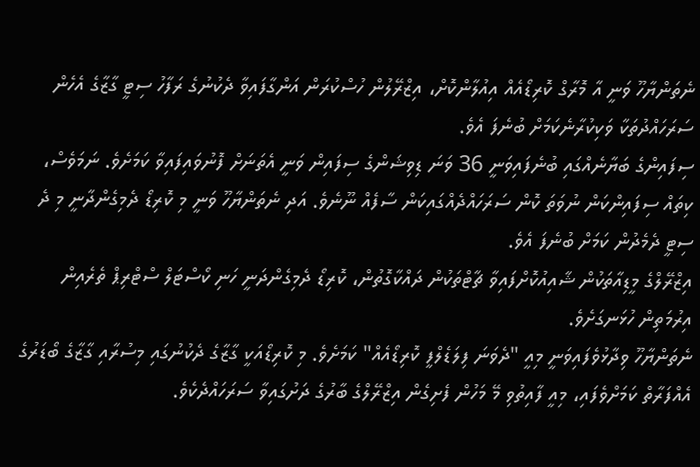ނެތަންޔާހޫ ވަނީ އާ މޮރާގް ކޮރިޑޯއެއް އިއުލާންކޮށް، އިޒްރޭލުން ހުސްކުރަން އަންގާފައިވާ ދެކުނުގެ ރަފާހު ސިޓީ ގާޒާގެ އެހެން ސަރަހައްދުތަކާ ވަކިކުރާނެކަމަށް ބުނެފަ އެވެ.
ސިފައިންގެ ބަޔާނެއްގައި ބުނެފައިވަނީ 36 ވަނަ ޑިވިޝަންގެ ސިފައިން ވަނީ އެތަނަށް ފޮނުވައިފައިވާ ކަމަށެވެ. ނަމަވެސް، ކިތައް ސިފައިންކަން ނުވަތަ ކޮން ސަރަހައްދެއްގައިކަން ސާފެއް ނޫނެވެ. އަދި ނެތަންޔާހޫ ވަނީ މި ކޮރިޑޯ ދެމިގެންދާނީ މި ދެ ސިޓީ ދެމެދުން ކަމަށް ބުނެފަ އެވެ.
އިޒްރޭލްގެ މީޑިއާތަކުން ޝާއިއުކޮށްފައިވާ ޗާޓްތަކުން ދައްކާގޮތުން، ކޮރިޑޯ ދެމިގެންދަނީ ހަނި ކޯސްޓަލް ސްޓްރިޕް ތެރެއިން އިރުމަތިން ހުޅަނގަށެވެ.
ނެތަންޔާހޫ ވިދާޅުވެފައިވަނީ މިއީ "ދެވަނަ ފިލަޑެލްފީ ކޮރިޑޯއެއް" ކަމަށެވެ. މި ކޮރިޑޯއަކީ ގާޒާގެ ދެކުނުގައި މިސުރާއި ގާޒާގެ ބޯޑަރުގެ އެއްފަރާތް ކަމަށްވެފައި، މިއީ ފާއިތުވި މޭ މަހުން ފެށިގެން އިޒްރޭލްގެ ބާރުގެ ދަށުގައިވާ ސަރަހައްދެކެވެ.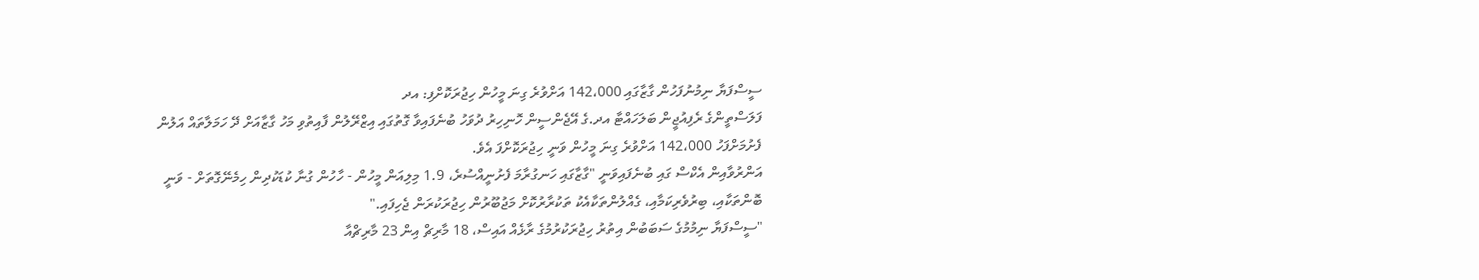ސީސްފަޔާ ނިމުނުފަހުން ގާޒާގައި 142،000 އަށްވުރެ ގިނަ މީހުން ހިޖުރަކޮށްފި: އދ
ފަލަސްތީންގެ ރެފިއުޖީން ބަލަހައްޓާ އދ.ގެ އޭޖެންސީން ހޮނިހިރު ދުވަހު ބުނެފައިވާ ގޮތުގައި އިޒްރޭލުން ފާއިތުވި މަހު ގާޒާއަށް ދޭ ހަމަލާތައް އަލުން ފެށުމަށްފަހު 142،000 އަށްވުރެ ގިނަ މީހުން ވަނީ ހިޖުރަކޮށްފަ އެވެ.
އަންރުވާއިން އެކްސް ގައި ބުނެފައިވަނީ "ގާޒާގައި ހަނގުރާމަ ފެށުނީއްސުރެ، 1.9 މިލިއަން މީހުން - ހާހުން ގުނާ ކުޑަކުދިން ހިމެނޭގޮތަށް - ވަނީ ބޮންތަކާއި، ބިރުވެރިކަމާއި، ގެއްލުންތަކާއެކު ތަކުރާރުކޮށް މަޖުބޫރުން ހިޖުރަކުރަން ޖެހިފައި."
"ސީސްފަޔާ ނިމުމުގެ ސަބަބުން އިތުރު ހިޖުރަކުރުމުގެ ރާޅެއް އައިސް، 18 މާރިޗް އިން 23 މާރިޗްއާ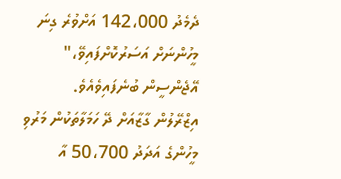ދެމެދު 142،000 އަށްވުރެ ގިނަ މީހުންނަށް އަސަރުކޮށްފައިވޭ،" އޭޖެންސީން ބުނެފައިވެއެވެ.
އިޒްރޭލުން ގާޒާއަށް ދޭ ހަމަލާތަކުން މަރުވި މީހުންގެ އަދަދު 50،700 އާ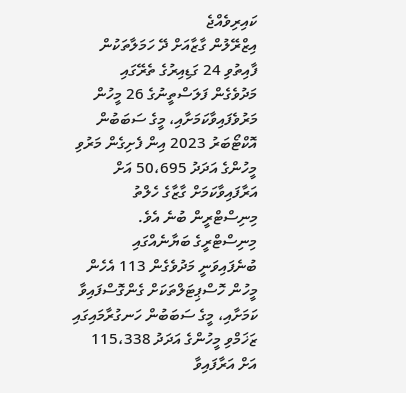ކައިރިވެއްޖެ
އިޒްރޭލުން ގާޒާއަށް ދޭ ހަމަލާތަކުން ފާއިތުވި 24 ގަޑިއިރުގެ ތެރޭގައި މަދުވެގެން ފަލަސްތީނުގެ 26 މީހުން މަރުވެފައިވާކަމަށާއި، މީގެ ސަބަބުން އޮކްޓޯބަރު 2023 އިން ފެށިގެން މަރުވި މީހުންގެ އަދަދު 50،695 އަށް އަރާފައިވާކަމަށް ގާޒާގެ ހެލްތު މިނިސްޓްރީން ބުނެ އެވެ.
މިނިސްޓްރީގެ ބަޔާނެއްގައި ބުނެފައިވަނީ މަދުވެގެން 113 އެހެން މީހުން ހޮސްޕިޓަލްތަކަށް ގެންގޮސްފައިވާ ކަމަށާއި، މީގެ ސަބަބުން ހަނގުރާމައިގައި ޒަޚަމްވި މީހުންގެ އަދަދު 115،338 އަށް އަރާފައިވާ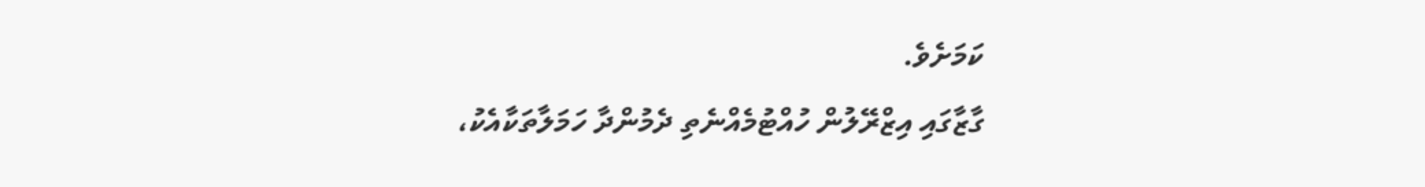ކަމަށެވެ.
ގާޒާގައި އިޒްރޭލުން ހުއްޓުމެއްނެތި ދެމުންދާ ހަމަލާތަކާއެކު،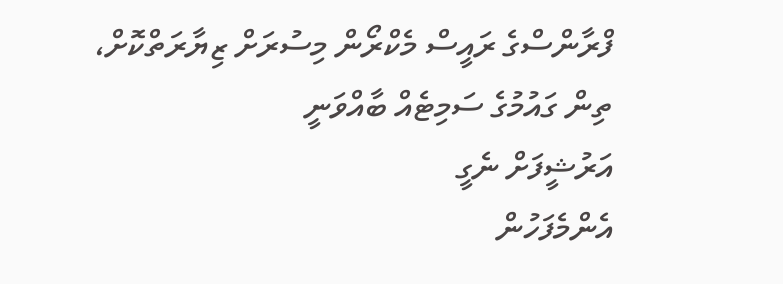ފްރާންސްގެ ރައީސް މެކްރޯން މިސުރަށް ޒިޔާރަތްކޮށް، ތިން ގައުމުގެ ސަމިޓެއް ބާއްވަނީ
އަރުޝީފަށް ނެގީ
އެންމެފަހުން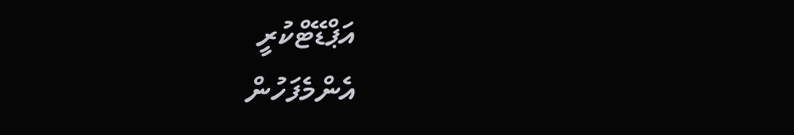އަޕްޑޭޓްކުރީ
އެންމެފަހުން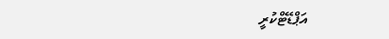އަޕްޑޭޓްކުރީ